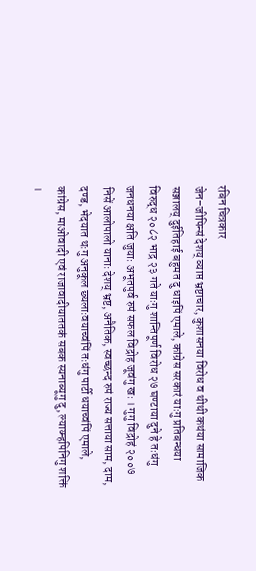रबिन चित्रकार
जेन–जीपिन्सं देशय् व्याप्त भ्रष्टाचार, कुशासनया विरोध व थीथी कथंया सामाजिक सञ्जालय् दुईतिहाई बहुमत दु धाइपिं एमाले, कांग्रेस सरकारं याःगु प्रतिबन्धया विरुद्ध २०८२ भाद्र २३ गते याःगु शान्तिपूर्ण विरोध २७ घण्टाया दुने हे तःधंगु जनधनया क्षति जुयाः अभूतपुर्व रुपं सफल विद्रोह जूवंगु खः । गुगु विद्रोहं २००७ निसें आलोपालो यानाः देशय् भ्रष्ट, अनैतिक, स्वच्छन्द रुपं राज्य सत्ताया साम, दाम, दण्ड, भेदयात थःगु अनुकूल छ्यलाःवयाच्वंपिं तःधंगु पार्टी धयाच्वंपिं एमाले, कांग्रेस, माओवादी एवं राजावादीयाततकं सबक स्यनाब्यूगु दु, ल्याय्म्हपिनिगु शक्तिं ।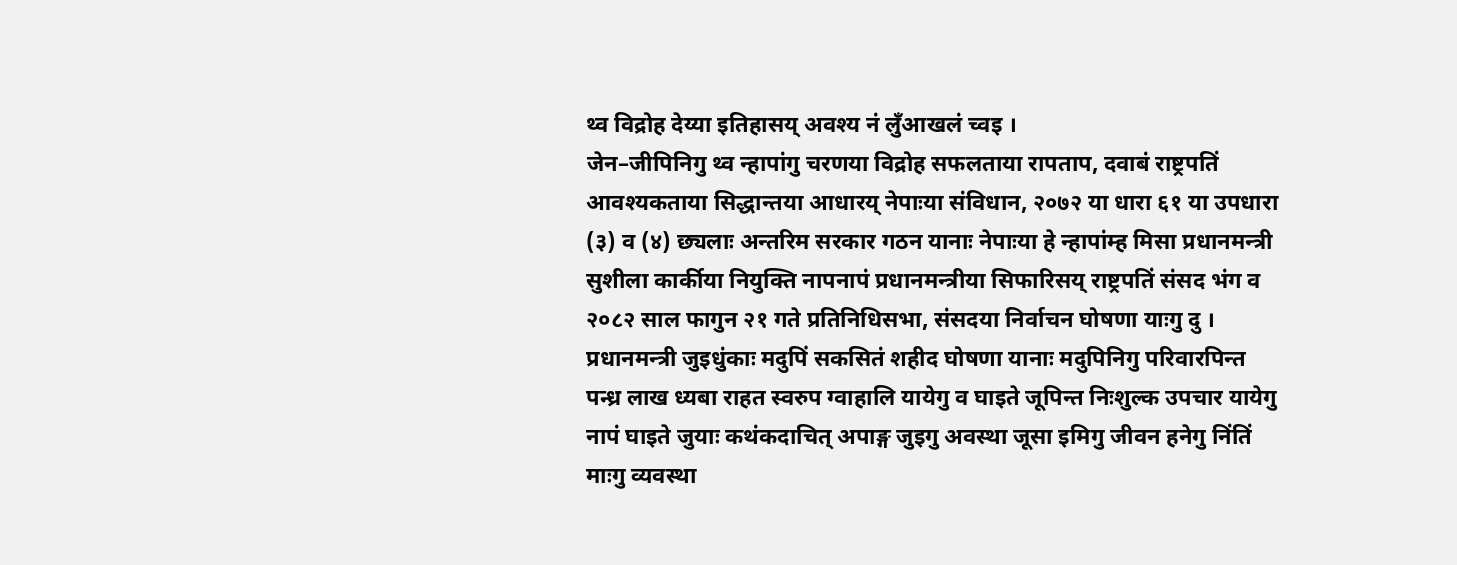थ्व विद्रोह देय्या इतिहासय् अवश्य नं लुँआखलं च्वइ ।
जेन–जीपिनिगु थ्व न्हापांगु चरणया विद्रोह सफलताया रापताप, दवाबं राष्ट्रपतिं आवश्यकताया सिद्धान्तया आधारय् नेपाःया संविधान, २०७२ या धारा ६१ या उपधारा (३) व (४) छ्यलाः अन्तरिम सरकार गठन यानाः नेपाःया हे न्हापांम्ह मिसा प्रधानमन्त्री सुशीला कार्कीया नियुक्ति नापनापं प्रधानमन्त्रीया सिफारिसय् राष्ट्रपतिं संसद भंग व २०८२ साल फागुन २१ गते प्रतिनिधिसभा, संसदया निर्वाचन घोषणा याःगु दु । प्रधानमन्त्री जुइधुंकाः मदुपिं सकसितं शहीद घोषणा यानाः मदुपिनिगु परिवारपिन्त पन्ध्र लाख ध्यबा राहत स्वरुप ग्वाहालि यायेगु व घाइते जूपिन्त निःशुल्क उपचार यायेगु नापं घाइते जुयाः कथंकदाचित् अपाङ्ग जुइगु अवस्था जूसा इमिगु जीवन हनेगु निंतिं माःगु व्यवस्था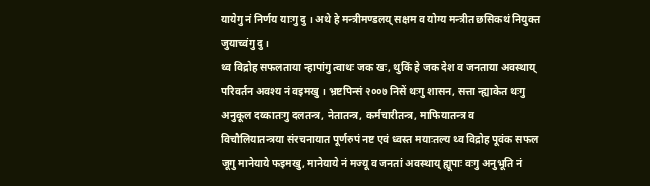यायेगु नं निर्णय याःगु दु । अथे हे मन्त्रीमण्डलय् सक्षम व योग्य मन्त्रीत छसिकथं नियुक्त जुयाच्वंगु दु ।
थ्व विद्रोह सफलताया न्हापांगु त्वाथः जक खः, थुकिं हे जक देश व जनताया अवस्थाय् परिवर्तन अवश्य नं वइमखु । भ्रष्टपिन्सं २००७ निसें थःगु शासन, सत्ता न्ह्याकेत थःगु अनुकूल दय्कातःगु दलतन्त्र, नेतातन्त्र, कर्मचारीतन्त्र, माफियातन्त्र व विचौलियातन्त्रया संरचनायात पूर्णरुपं नष्ट एवं ध्वस्त मयाःतल्य थ्व विद्रोह पूवंक सफल जूगु मानेयाये फइमखु, मानेयाये नं मज्यू व जनतां अवस्थाय् ह्यूपाः वःगु अनुभूति नं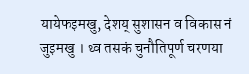यायेफइमखु, देशय् सुशासन व विकास नं जुइमखु । थ्व तसकं चुनौतिपूर्ण चरणया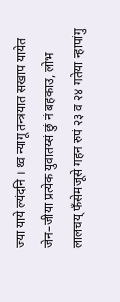ज्या याये ल्यंदनि । थ्व न्यागू तन्त्रयात सखाप यायेत जेन–जीया प्रत्येक युवातय्सं छुं नं बहकाउ, लोभ लालचय् फँसेमजूसे गहन रुपं २३ व २४ गतेया न्हापांगु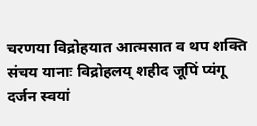चरणया विद्रोहयात आत्मसात व थप शक्ति संचय यानाः विद्रोहलय् शहीद जूपिं प्यंगू दर्जन स्वयां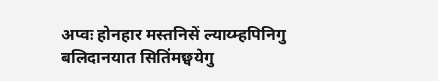अप्वः होनहार मस्तनिसें ल्याय्म्हपिनिगु बलिदानयात सितिंमछ्वयेगु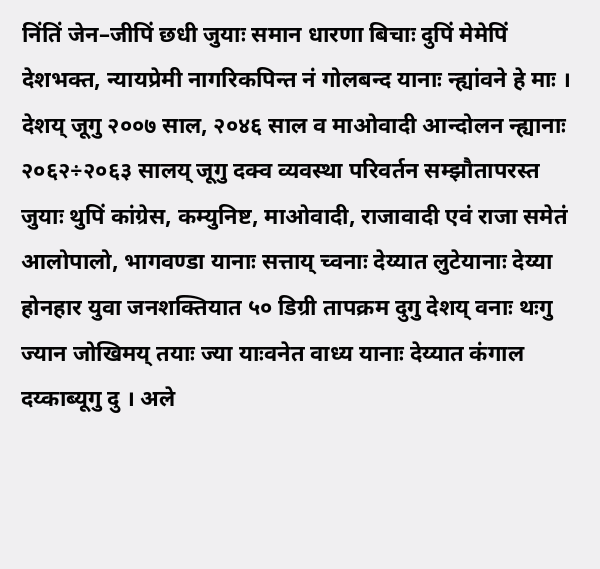निंतिं जेन–जीपिं छधी जुयाः समान धारणा बिचाः दुपिं मेमेपिं देशभक्त, न्यायप्रेमी नागरिकपिन्त नं गोलबन्द यानाः न्ह्यांवने हे माः ।
देशय् जूगु २००७ साल, २०४६ साल व माओवादी आन्दोलन न्ह्यानाः २०६२÷२०६३ सालय् जूगु दक्व व्यवस्था परिवर्तन सम्झौतापरस्त जुयाः थुपिं कांग्रेस, कम्युनिष्ट, माओवादी, राजावादी एवं राजा समेतं आलोपालो, भागवण्डा यानाः सत्ताय् च्वनाः देय्यात लुटेयानाः देय्या होनहार युवा जनशक्तियात ५० डिग्री तापक्रम दुगु देशय् वनाः थःगु ज्यान जोखिमय् तयाः ज्या याःवनेत वाध्य यानाः देय्यात कंगाल दय्काब्यूगु दु । अले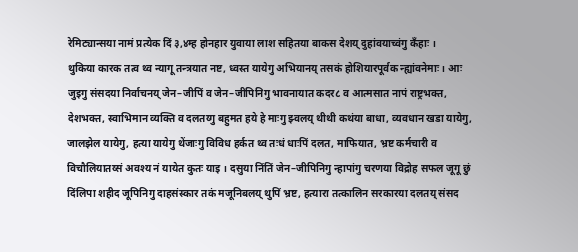रेमिट्यान्सया नामं प्रत्येक दिं ३,४म्ह होनहार युवाया लाश सहितया बाकस देशय् दुहांवयाच्वंगु कँहाः ।
थुकिया कारक तत्व थ्व न्यागू तन्त्रयात नष्ट, ध्वस्त यायेगु अभियानय् तसकं होशियारपूर्वक न्ह्यांवनेमाः । आः जुइगु संसदया निर्वाचनय् जेन–जीपिं व जेन–जीपिनिगु भावनायात कदर८ व आत्मसात नापं राष्ट्रभक्त, देशभक्त, स्वाभिमान व्यक्ति व दलतय्गु बहुमत हये हे माःगु झ्वलय् थीथी कथंया बाधा, व्यवधान खडा यायेगु, जालझेल यायेगु, हत्या यायेगु थेंजाःगु विविध हर्कत थ्व तःधं धाःपिं दलत, माफियात, भ्रष्ट कर्मचारी व विचौलियातय्सं अवश्य नं यायेत कुतः याइ । दसुया निंतिं जेन–जीपिनिगु न्हापांगु चरणया विद्रोह सफल जूगू छुं दिंलिपा शहीद जूपिनिगु दाहसंस्कार तकं मजूनिबलय् थुपिं भ्रष्ट, हत्यारा तत्कालिन सरकारया दलतय् संसद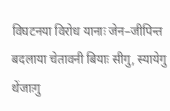विघटनया विरोध यानाः जेन–जीपिन्त बदलाया चेतावनी बियाः सीगु, स्यायेगु थेंजाःगु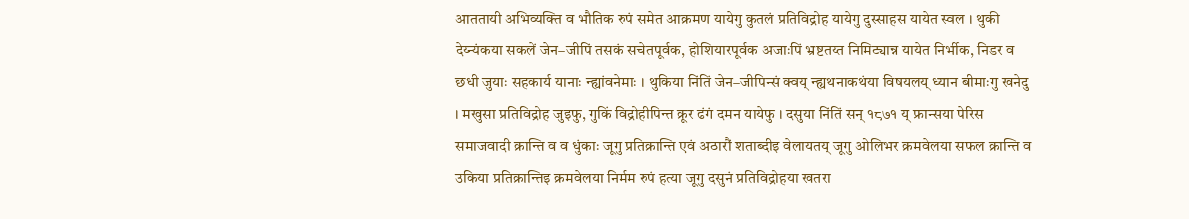आततायी अभिव्यक्ति व भौतिक रुपं समेत आक्रमण यायेगु कुतलं प्रतिविद्रोह यायेगु दुस्साहस यायेत स्वल । थुकी देय्न्यंकया सकलें जेन–जीपिं तसकं सचेतपूर्वक, होशियारपूर्वक अजाःपिं भ्रष्टतय्त निमिट्यान्न यायेत निर्भीक, निडर व छधी जुयाः सहकार्य यानाः न्ह्यांवनेमाः । थुकिया निंतिं जेन–जीपिन्सं क्वय् न्ह्यथनाकथंया विषयलय् ध्यान बीमाःगु खनेदु । मखुसा प्रतिविद्रोह जुइफु, गुकिं विद्रोहीपिन्त क्रूर ढंगं दमन यायेफु । दसुया निंतिं सन् १८७१ य् फ्रान्सया पेरिस समाजवादी क्रान्ति व व धुंकाः जूगु प्रतिक्रान्ति एवं अठारौं शताब्दीइ वेलायतय् जूगु ओलिभर क्रमवेलया सफल क्रान्ति व उकिया प्रतिक्रान्तिइ क्रमवेलया निर्मम रुपं हत्या जूगु दसुनं प्रतिविद्रोहया खतरा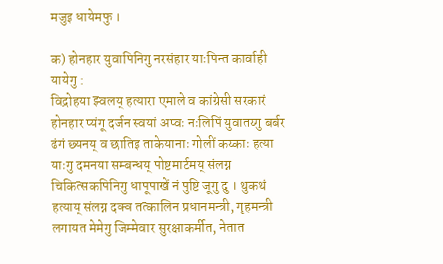मजुइ धायेमफु ।

क) होनहार युवापिनिगु नरसंहार याःपिन्त कार्वाही यायेगु :
विद्रोहया झ्वलय् हत्यारा एमाले व कांग्रेसी सरकारं होनहार प्यंगू दर्जन स्वयां अप्वः नःलिपिं युवातय्गु बर्बर ढंगं छ्यनय् व छातिइ ताकेयानाः गोलीं कय्काः हत्या याःगु दमनया सम्बन्धय् पोष्टमार्टमय् संलग्न चिकित्सकपिनिगु धापूपाखें नं पुष्टि जूगु दु । थुकथं हत्याय् संलग्न दक्व तत्कालिन प्रधानमन्त्री, गृहमन्त्री लगायत मेमेगु जिम्मेवार सुरक्षाकर्मीत, नेतात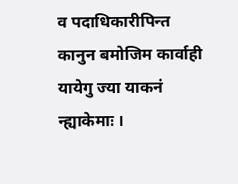व पदाधिकारीपिन्त कानुन बमोजिम कार्वाही यायेगु ज्या याकनं न्ह्याकेमाः ।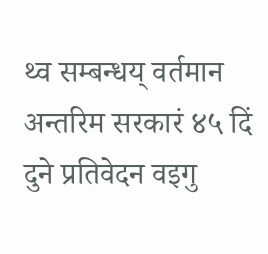थ्व सम्बन्धय् वर्तमान अन्तरिम सरकारं ४५ दिं दुने प्रतिवेदन वइगु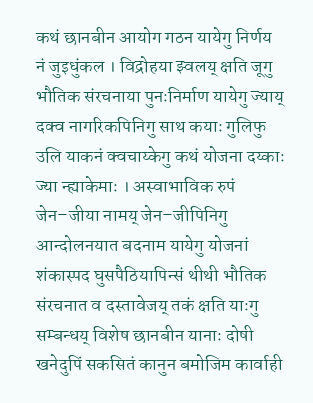कथं छानबीन आयोग गठन यायेगु निर्णय नं जुइधुंकल । विद्रोहया झ्वलय् क्षति जूगु भौतिक संरचनाया पुनःनिर्माण यायेगु ज्याय् दक्व नागरिकपिनिगु साथ कयाः गुलिफु उलि याकनं क्वचाय्केगु कथं योजना दय्काः ज्या न्ह्याकेमाः । अस्वाभाविक रुपं जेन–जीया नामय् जेन–जीपिनिगु आन्दोलनयात बदनाम यायेगु योजनां शंकास्पद घुसपैठियापिन्सं थीथी भौतिक संरचनात व दस्तावेजय् तकं क्षति याःगु सम्बन्धय् विशेष छानबीन यानाः दोषी खनेदुपिं सकसितं कानुन बमोजिम कार्वाही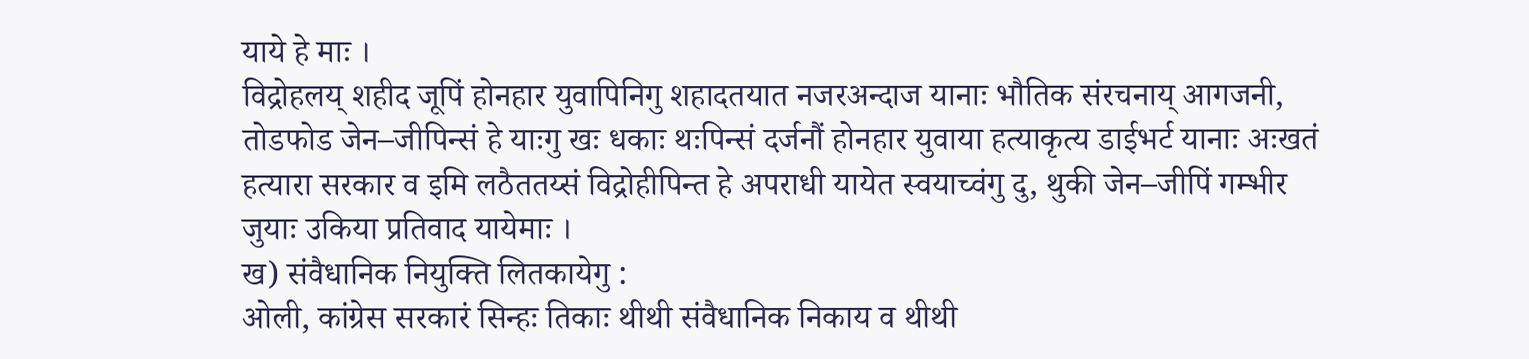याये हे माः ।
विद्रोहलय् शहीद जूपिं होनहार युवापिनिगु शहादतयात नजरअन्दाज यानाः भौतिक संरचनाय् आगजनी, तोडफोड जेन–जीपिन्सं हे याःगु खः धकाः थःपिन्सं दर्जनौं होनहार युवाया हत्याकृत्य डाईभर्ट यानाः अःखतं हत्यारा सरकार व इमि लठैततय्सं विद्रोहीपिन्त हे अपराधी यायेत स्वयाच्वंगु दु, थुकी जेन–जीपिं गम्भीर जुयाः उकिया प्रतिवाद यायेमाः ।
ख) संवैधानिक नियुक्ति लितकायेगु :
ओली, कांग्रेस सरकारं सिन्हः तिकाः थीथी संवैधानिक निकाय व थीथी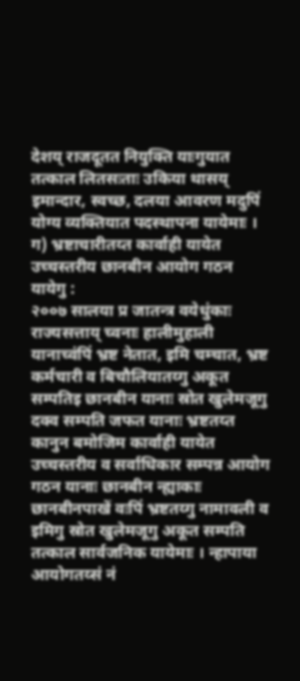देशय् राजदूतत नियुक्ति याःगुयात तत्काल लितसःताः उकिया थासय् इमान्दार, स्वच्छ, दलया आवरण मदुपिं योग्य व्यक्तियात पदस्थापना यायेमाः ।
ग) भ्रष्टाचारीतय्त कार्वाही यायेत उच्चस्तरीय छानबीन आयोग गठन यायेगु :
२००७ सालया प्र जातन्त्र वयेधुंकाः राज्यसत्ताय् च्वनाः हालीमुहाली यानाच्वंपिं भ्रष्ट नेतात, इमि चम्चात, भ्रष्ट कर्मचारी व बिचौलियातय्गु अकूत सम्पतिइ छानबीन यानाः स्रोत खुलेमजूगु दक्व सम्पति जफत यानाः भ्रष्टतय्त कानुन बमोजिम कार्वाही यायेत उच्चस्तरीय व सर्वाधिकार सम्पन्न आयोग गठन यानाः छानबीन न्ह्याकाः छानबीनपाखें वःपिं भ्रष्टतय्गु नामावली व इमिगु स्रोत खुलेमजूगु अकूत सम्पति तत्काल सार्वजनिक यायेमाः । न्हापाया आयोगतय्सं नं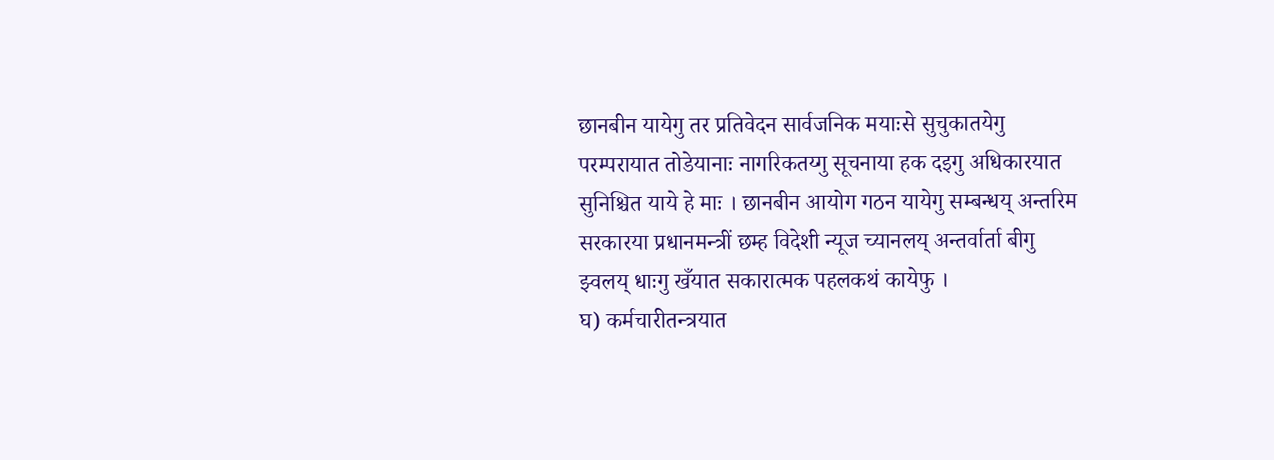छानबीन यायेगु तर प्रतिवेदन सार्वजनिक मयाःसे सुचुकातयेगु परम्परायात तोडेयानाः नागरिकतय्गु सूचनाया हक दइगु अधिकारयात सुनिश्चित याये हे माः । छानबीन आयोग गठन यायेगु सम्बन्धय् अन्तरिम सरकारया प्रधानमन्त्रीं छम्ह विदेशी न्यूज च्यानलय् अन्तर्वार्ता बीगु झ्वलय् धाःगु खँयात सकारात्मक पहलकथं कायेफु ।
घ) कर्मचारीतन्त्रयात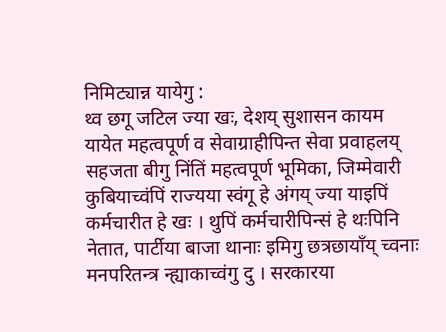निमिट्यान्न यायेगु :
थ्व छगू जटिल ज्या खः, देशय् सुशासन कायम यायेत महत्वपूर्ण व सेवाग्राहीपिन्त सेवा प्रवाहलय् सहजता बीगु निंतिं महत्वपूर्ण भूमिका, जिम्मेवारी कुबियाच्वंपिं राज्यया स्वंगू हे अंगय् ज्या याइपिं कर्मचारीत हे खः । थुपिं कर्मचारीपिन्सं हे थःपिनि नेतात, पार्टीया बाजा थानाः इमिगु छत्रछायाँय् च्वनाः मनपरितन्त्र न्ह्याकाच्वंगु दु । सरकारया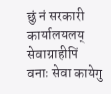छुं नं सरकारी कार्यालयलय् सेवाग्राहीपिं वनाः सेवा कायेगु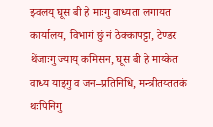झ्वलय् घूस बी हे माःगु वाध्यता लगायत कार्यालय, विभागं छुं नं ठेक्कापट्टा, टेण्डर थेंजाःगु ज्याय् कमिसन, घूस बी हे माय्केत वाध्य याइगु व जन–प्रतिनिधि, मन्त्रीतय्ततकं थःपिनिगु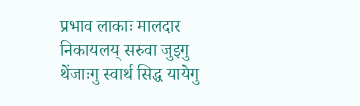प्रभाव लाकाः मालदार निकायलय् सरुवा जुइगु थेंजाःगु स्वार्थ सिद्ध यायेगु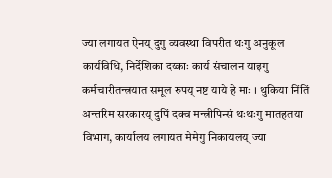ज्या लगायत ऐनय् दुगु व्यवस्था विपरीत थःगु अनुकूल कार्यविधि, निर्देशिका दय्काः कार्य संचालन याइगु कर्मचारीतन्त्रयात समूल रुपय् नष्ट याये हे माः । थुकिया निंतिं अन्तरिम सरकारय् दुपिं दक्व मन्त्रीपिन्सं थःथःगु मातहतया विभाग, कार्यालय लगायत मेमेगु निकायलय् ज्या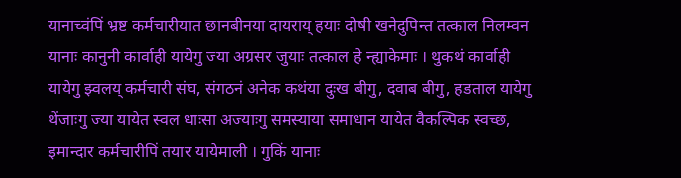यानाच्वंपिं भ्रष्ट कर्मचारीयात छानबीनया दायराय् हयाः दोषी खनेदुपिन्त तत्काल निलम्वन यानाः कानुनी कार्वाही यायेगु ज्या अग्रसर जुयाः तत्काल हे न्ह्याकेमाः । थुकथं कार्वाही यायेगु झ्वलय् कर्मचारी संघ, संगठनं अनेक कथंया दुःख बीगु, दवाब बीगु, हडताल यायेगु थेंजाःगु ज्या यायेत स्वल धाःसा अज्याःगु समस्याया समाधान यायेत वैकल्पिक स्वच्छ, इमान्दार कर्मचारीपिं तयार यायेमाली । गुकिं यानाः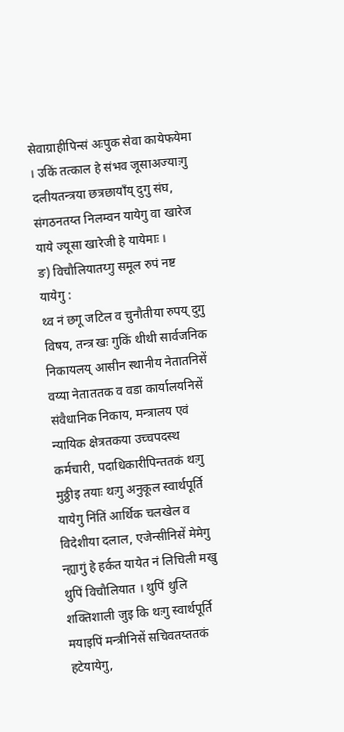सेवाग्राहीपिन्सं अःपुक सेवा कायेफयेमा । उकिं तत्काल हे संभव जूसाअज्याःगु दलीयतन्त्रया छत्रछायाँय् दुगु संघ, संगठनतय्त निलम्वन यायेगु वा खारेज याये ज्यूसा खारेजी हे यायेमाः ।
ङ) विचौलियातय्गु समूल रुपं नष्ट यायेगु :
थ्व नं छगू जटिल व चुनौतीया रुपय् दुगु विषय, तन्त्र खः गुकिं थीथी सार्वजनिक निकायलय् आसीन स्थानीय नेतातनिसें वय्या नेताततक व वडा कार्यालयनिसें संवैधानिक निकाय, मन्त्रालय एवं न्यायिक क्षेत्रतकया उच्चपदस्थ कर्मचारी, पदाधिकारीपिन्ततकं थःगु मुठ्ठीइ तयाः थःगु अनुकूल स्वार्थपूर्ति यायेगु निंतिं आर्थिक चलखेल व विदेशीया दलाल, एजेन्सीनिसें मेमेगु न्ह्यागुं हे हर्कत यायेत नं लिचिली मखु थुपिं विचौलियात । थुपिं थुलि शक्तिशाली जुइ कि थःगु स्वार्थपूर्ति मयाइपिं मन्त्रीनिसें सचिवतय्ततकं हटेयायेगु,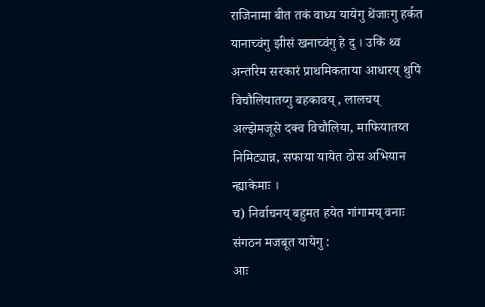राजिनामा बीत तकं वाध्य यायेगु थेंजाःगु हर्कत यानाच्वंगु झीसं खनाच्वंगु हे दु । उकिं थ्व अन्तरिम सरकारं प्राथमिकताया आधारय् थुपिं विचौलियातय्गु बहकावय्, लालचय् अल्झेमजूसे दक्व विचौलिया, माफियातय्त निमिट्यान्न, सफाया यायेत ठोस अभियान न्ह्याकेमाः ।
च) निर्वाचनय् बहुमत हयेत गांगामय् वनाः संगठन मजबूत यायेगु :
आः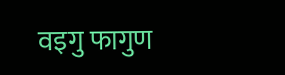वइगु फागुण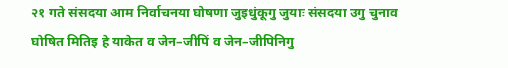२१ गते संसदया आम निर्वाचनया घोषणा जुइधुंकूगु जुयाः संसदया उगु चुनाव घोषित मितिइ हे याकेत व जेन–जीपिं व जेन–जीपिनिगु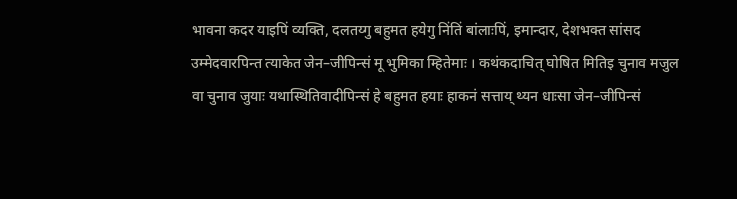भावना कदर याइपिं व्यक्ति, दलतय्गु बहुमत हयेगु निंतिं बांलाःपिं, इमान्दार, देशभक्त सांसद उम्मेदवारपिन्त त्याकेत जेन–जीपिन्सं मू भुमिका म्हितेमाः । कथंकदाचित् घोषित मितिइ चुनाव मजुल वा चुनाव जुयाः यथास्थितिवादीपिन्सं हे बहुमत हयाः हाकनं सत्ताय् थ्यन धाःसा जेन–जीपिन्सं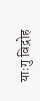याःगु विद्रोह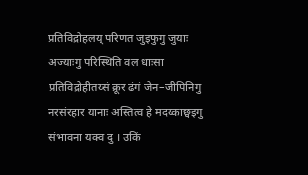प्रतिविद्रोहलय् परिणत जुइफुगु जुयाः अज्याःगु परिस्थिति वल धाःसा प्रतिविद्रोहीतय्सं क्रूर ढंगं जेन–जीपिनिगु नरसंरहार यानाः अस्तित्व हे मदय्काछ्वइगु संभावना यक्व दु । उकिं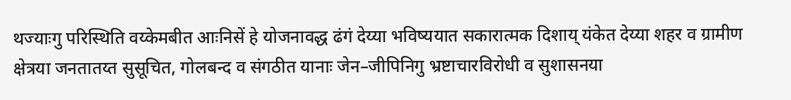थज्याःगु परिस्थिति वय्केमबीत आःनिसें हे योजनावद्ध ढंगं देय्या भविष्ययात सकारात्मक दिशाय् यंकेत देय्या शहर व ग्रामीण क्षेत्रया जनतातय्त सुसूचित, गोलबन्द व संगठीत यानाः जेन–जीपिनिगु भ्रष्टाचारविरोधी व सुशासनया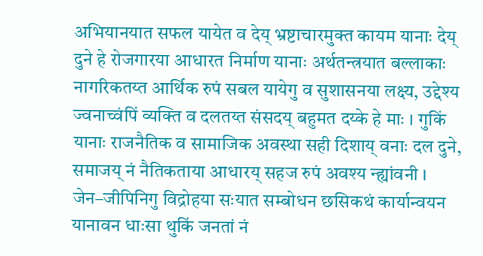अभियानयात सफल यायेत व देय् भ्रष्टाचारमुक्त कायम यानाः देय् दुने हे रोजगारया आधारत निर्माण यानाः अर्थतन्त्रयात बल्लाकाः नागरिकतय्त आर्थिक रुपं सबल यायेगु व सुशासनया लक्ष्य, उद्देश्य ज्वनाच्वंपिं व्यक्ति व दलतय्त संसदय् बहुमत दय्के हे माः । गुकिं यानाः राजनैतिक व सामाजिक अवस्था सही दिशाय् वनाः दल दुने, समाजय् नं नैतिकताया आधारय् सहज रुपं अवश्य न्ह्यांवनी ।
जेन–जीपिनिगु विद्रोहया सःयात सम्बोधन छसिकथं कार्यान्वयन यानावन धाःसा थुकिं जनतां नं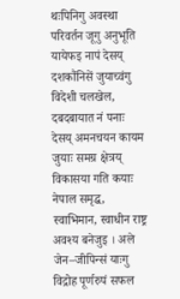थःपिनिगु अवस्था परिवर्तन जूगु अनुभूति यायेफइ नापं देसय् दशकौंनिसें जुयाच्वंगु विदेशी चलखेल, दबदबायात नं पनाः देसय् अमनचयन कायम जुयाः समग्र क्षेत्रय् विकासया गति कयाः नेपाल समृद्ध, स्वाभिमान, स्वाधीन राष्ट्र अवश्य बनेजुइ । अले जेन–जीपिन्सं याःगु विद्रोह पूर्णरुपं सफल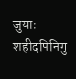जुयाः शहीदपिनिगु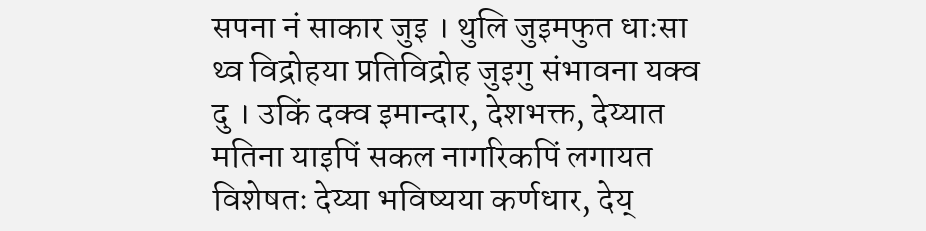सपना नं साकार जुइ । थुलि जुइमफुत धाःसा थ्व विद्रोहया प्रतिविद्रोह जुइगु संभावना यक्व दु । उकिं दक्व इमान्दार, देशभक्त, देय्यात मतिना याइपिं सकल नागरिकपिं लगायत विशेषतः देय्या भविष्यया कर्णधार, देय्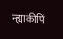न्ह्याकीपिं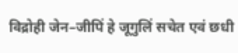विद्रोही जेन–जीपिं हे जूगुलिं सचेत एवं छधी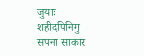जुयाः शहीदपिनिगु सपना साकार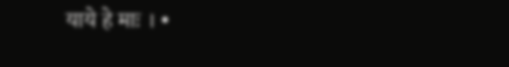याये हे माः । •